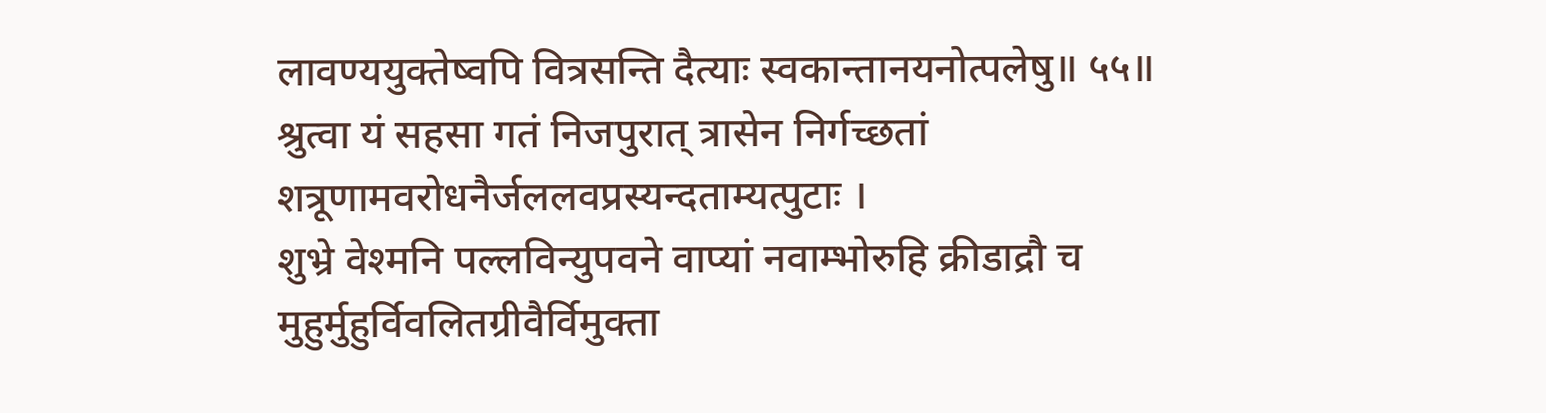लावण्ययुक्तेष्वपि वित्रसन्ति दैत्याः स्वकान्तानयनोत्पलेषु॥ ५५॥
श्रुत्वा यं सहसा गतं निजपुरात् त्रासेन निर्गच्छतां शत्रूणामवरोधनैर्जललवप्रस्यन्दताम्यत्पुटाः ।
शुभ्रे वेश्मनि पल्लविन्युपवने वाप्यां नवाम्भोरुहि क्रीडाद्रौ च मुहुर्मुहुर्विवलितग्रीवैर्विमुक्ता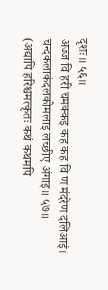दृशः॥ ५६॥
अज्ज वि हरी चमक्कइ कह कह वि ण मंदरेण दलिआइं।
चन्दकलाकंदलकोमलाइ लच्छीए अंगाइ॥ ५७॥
(अद्यापि हरिश्चमत्कृतः कथं कथमपि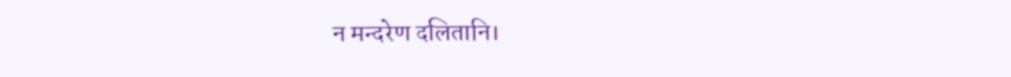न मन्दरेण दलितानि।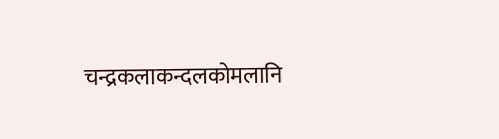चन्द्रकलाकन्दलकोमलानि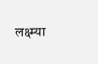लक्ष्म्या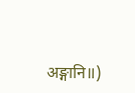अङ्गानि॥)